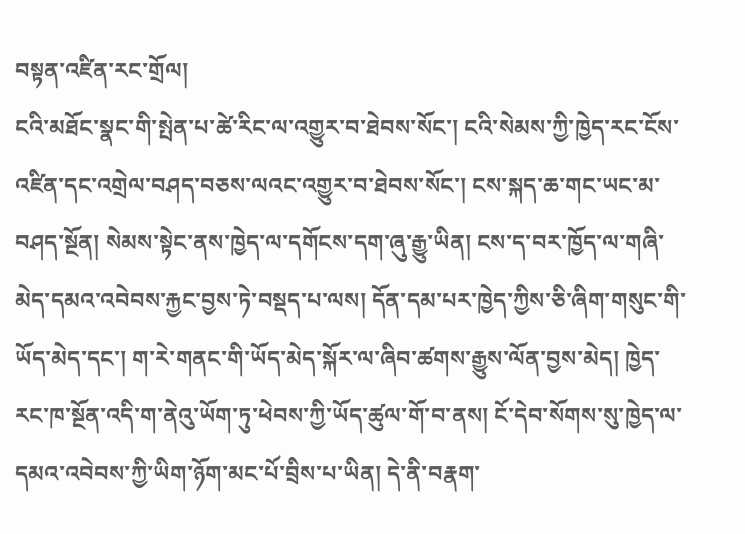བསྟན་འཛིན་རང་གྲོལ།
ངའི་མཐོང་སྣང་གི་སྤེན་པ་ཚེ་རིང་ལ་འགྱུར་བ་ཐེབས་སོང་། ངའི་སེམས་ཀྱི་ཁྱེད་རང་ངོས་འཛིན་དང་འགྲེལ་བཤད་བཅས་ལའང་འགྱུར་བ་ཐེབས་སོང་། ངས་སྐད་ཆ་གང་ཡང་མ་བཤད་སྔོན། སེམས་སྟེང་ནས་ཁྱེད་ལ་དགོངས་དག་ཞུ་རྒྱུ་ཡིན། ངས་ད་བར་ཁྱོད་ལ་གཞི་མེད་དམའ་འབེབས་རྐྱང་བྱས་ཏེ་བསྡད་པ་ལས། དོན་དམ་པར་ཁྱེད་ཀྱིས་ཅི་ཞིག་གསུང་གི་ཡོད་མེད་དང་། ག་རེ་གནང་གི་ཡོད་མེད་སྐོར་ལ་ཞིབ་ཚགས་རྒྱུས་ལོན་བྱས་མེད། ཁྱེད་རང་ཁ་སྔོན་འདི་ག་ནེའུ་ཡོག་ཏུ་ཕེབས་ཀྱི་ཡོད་ཚུལ་གོ་བ་ནས། ངོ་དེབ་སོགས་སུ་ཁྱེད་ལ་དམའ་འབེབས་ཀྱི་ཡིག་ཉོག་མང་པོ་བྲིས་པ་ཡིན། དེ་ནི་བརྣག་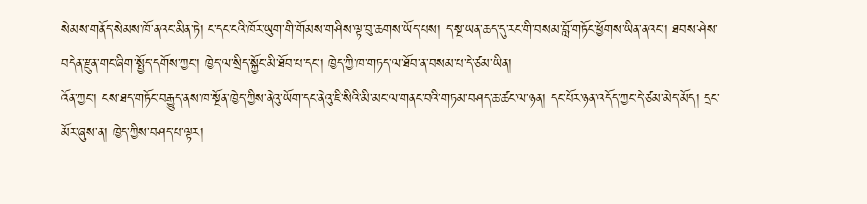སེམས་གནོད་སེམས་ཁོ་ནའང་མིན་ཏེ། ང་དང་ངའི་ཁོར་ཡུག་གི་གོམས་གཤིས་ལྟ་བུ་ཆགས་ཡོད་པས། ད་སྔ་ཡན་ཆད་དུ་རང་གི་བསམ་བློ་གཏོང་ཕྱོགས་ཡིན་ནའང་། ཐབས་ཤེས་བདེན་རྫུན་གང་ཞིག་སྤྱོད་དགོས་ཀྱང་། ཁྱེད་ལ་སྲིད་སྐྱོང་མི་ཐོབ་པ་དང་། ཁྱེད་ཀྱི་ཁ་གཏད་ལ་ཐོབ་ན་བསམ་པ་དེ་ཙམ་ཡིན།
འོན་ཀྱང་། ངས་ཐད་གཏོང་བརྒྱུད་ནས་ཁ་སྔོན་ཁྱེད་ཀྱིས་ནེའུ་ཡོག་དང་ནེའུ་ཇི་སིའི་མི་མང་ལ་གནང་བའི་གཏམ་བཤད་ཆ་ཚང་ལ་ཉན། དང་པོར་ཉན་འདོད་ཀྱང་དེ་ཙམ་མེད་མོད། དྲང་མོར་ཞུས་ན། ཁྱེད་ཀྱིས་བཤད་པ་ལྟར།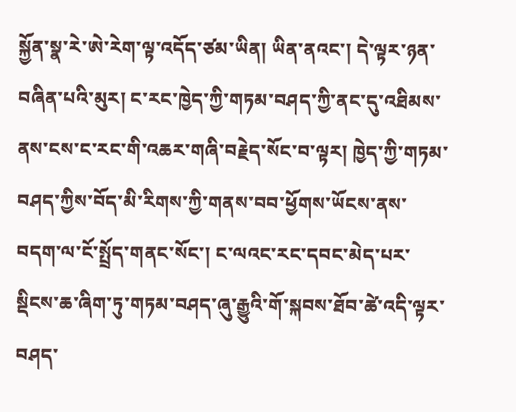སྐྱོན་སྣ་རེ་ཨེ་རེག་ལྟ་འདོད་ཙམ་ཡིན། ཡིན་ནའང་། དེ་ལྟར་ཉན་བཞིན་པའི་མུར། ང་རང་ཁྱེད་ཀྱི་གཏམ་བཤད་ཀྱི་ནང་དུ་འཐིམས་ནས་ངས་ང་རང་གི་འཆར་གཞི་བརྗེད་སོང་བ་ལྟར། ཁྱེད་ཀྱི་གཏམ་བཤད་ཀྱིས་བོད་མི་རིགས་ཀྱི་གནས་བབ་ཕྱོགས་ཡོངས་ནས་བདག་ལ་ངོ་སྤྲོད་གནང་སོང་། ང་ལའང་རང་དབང་མེད་པར་སྡིངས་ཆ་ཞིག་ཏུ་གཏམ་བཤད་ཞུ་རྒྱུའི་གོ་སྐབས་ཐོབ་ཚེ་འདི་ལྟར་བཤད་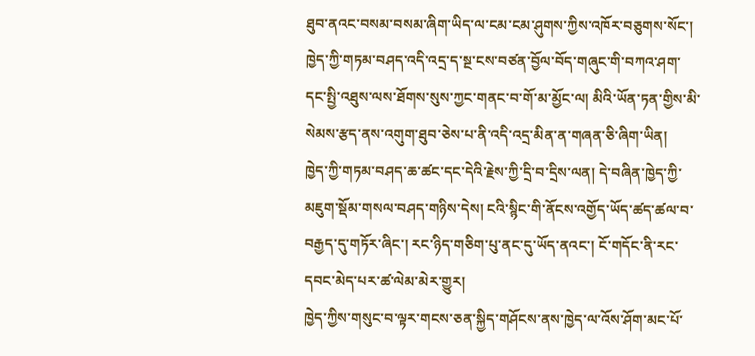ཐུབ་ནའང་བསམ་བསམ་ཞིག་ཡིད་ལ་ངམ་ངམ་ཤུགས་ཀྱིས་འཁོར་བཅུགས་སོང་། ཁྱེད་ཀྱི་གཏམ་བཤད་འདི་འདྲ་ད་སྔ་ངས་བཙན་བྱོལ་བོད་གཞུང་གི་བཀའ་ཤག་དང་སྤྱི་འཐུས་ལས་ཐོགས་སུས་ཀྱང་གནང་བ་གོ་མ་མྱོང་ལ། མིའི་ཡོན་ཏན་གྱིས་མི་སེམས་རྩད་ནས་འགུག་ཐུབ་ཅེས་པ་ནི་འདི་འདྲ་མིན་ན་གཞན་ཅི་ཞིག་ཡིན།
ཁྱེད་ཀྱི་གཏམ་བཤད་ཆ་ཚང་དང་དེའི་རྗེས་ཀྱི་དྲི་བ་དྲིས་ལན། དེ་བཞིན་ཁྱེད་ཀྱི་མཇུག་སྡོམ་གསལ་བཤད་གཉིས་དེས། ངའི་སྙིང་གི་ནོངས་འགྱོད་ཡོད་ཚད་ཚལ་བ་བརྒྱད་དུ་གཏོར་ཞིང་། རང་ཉིད་གཅིག་པུ་ནང་དུ་ཡོད་ནའང་། ངོ་གདོང་ནི་རང་དབང་མེད་པར་ཚ་ལེམ་མེར་གྱུར།
ཁྱེད་ཀྱིས་གསུང་བ་ལྟར་གངས་ཅན་སྐྱིད་གཤོངས་ནས་ཁྱེད་ལ་འོས་ཤོག་མང་པོ་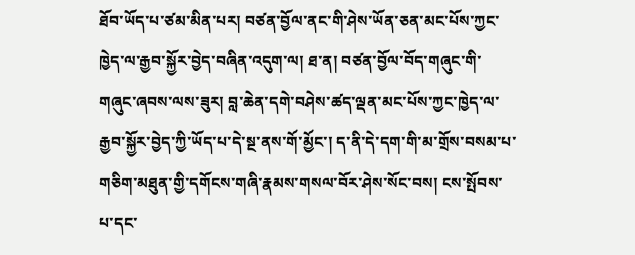ཐོབ་ཡོད་པ་ཙམ་མིན་པར། བཙན་བྱོལ་ནང་གི་ཤེས་ཡོན་ཅན་མང་པོས་ཀྱང་ཁྱེད་ལ་རྒྱབ་སྐྱོར་བྱེད་བཞིན་འདུག་ལ། ཐ་ན། བཙན་བྱོལ་བོད་གཞུང་གི་གཞུང་ཞབས་ལས་ཟུར། བླ་ཆེན་དགེ་བཤེས་ཚད་ལྡན་མང་པོས་ཀྱང་ཁྱེད་ལ་རྒྱབ་སྐྱོར་བྱེད་ཀྱི་ཡོད་པ་དེ་སྔ་ནས་གོ་མྱོང་། ད་ནི་དེ་དག་གི་མ་གྲོས་བསམ་པ་གཅིག་མཐུན་གྱི་དགོངས་གཞི་རྣམས་གསལ་བོར་ཤེས་སོང་བས། ངས་སྤོབས་པ་དང་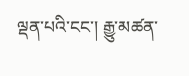ལྡན་པའི་ངང་། རྒྱུ་མཚན་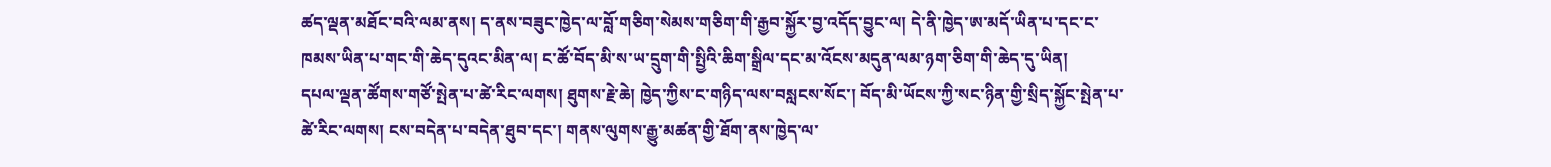ཚད་ལྡན་མཐོང་བའི་ལམ་ནས། ད་ནས་བཟུང་ཁྱེད་ལ་བློ་གཅིག་སེམས་གཅིག་གི་རྒྱབ་སྐྱོར་བྱ་འདོད་བྱུང་ལ། དེ་ནི་ཁྱེད་ཨ་མདོ་ཡིན་པ་དང་ང་ཁམས་ཡིན་པ་གང་གི་ཆེད་དུའང་མིན་ལ། ང་ཚོ་བོད་མི་ས་ཡ་དྲུག་གི་སྤྱིའི་ཆིག་སྒྲིལ་དང་མ་འོངས་མདུན་ལམ་ཉག་ཅིག་གི་ཆེད་དུ་ཡིན།
དཔལ་ལྡན་ཚོགས་གཙོ་སྤེན་པ་ཚེ་རིང་ལགས། ཐུགས་རྗེ་ཆེ། ཁྱེད་ཀྱིས་ང་གཉིད་ལས་བསླངས་སོང་། བོད་མི་ཡོངས་ཀྱི་སང་ཉིན་གྱི་སྲིད་སྐྱོང་སྤེན་པ་ཚེ་རིང་ལགས། ངས་བདེན་པ་བདེན་ཐུབ་དང་། གནས་ལུགས་རྒྱུ་མཚན་གྱི་ཐོག་ནས་ཁྱེད་ལ་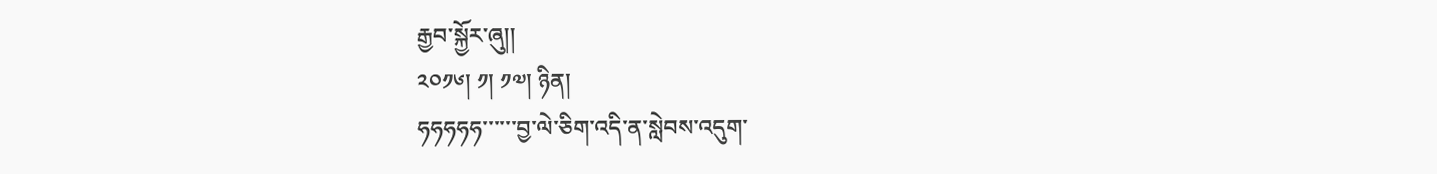རྒྱབ་སྐྱོར་ཞུ།།
༢༠༡༦། ༡། ༡༧། ཉིན།
ཧཧཧཧཧ་་་་་་བྱ་ལེ་ཅིག་འདི་ན་སླེབས་འདུག་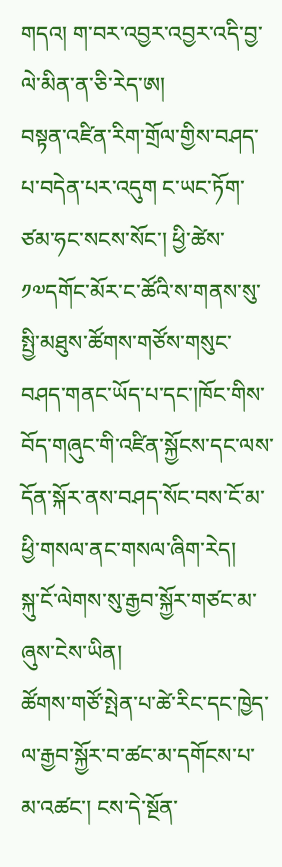གདའ། ག་བར་འབྱར་འབྱར་འདི་བྱ་ལེ་མིན་ན་ཅི་རེད་ཨ།
བསྟན་འཛིན་རིག་གྲོལ་གྱིས་བཤད་པ་བདེན་པར་འདུག ང་ཡང་ཏོག་ཙམ་ཧང་སངས་སོང་། ཕྱི་ཚེས་༡༧དགོང་མོར་ང་ཚོའི་ས་གནས་སུ་སྤྱི་མཐུས་ཚོགས་གཙོས་གསུང་བཤད་གནང་ཡོད་པ་དང་།ཁོང་གིས་བོད་གཞུང་གི་འཛིན་སྐྱོངས་དང་ལས་དོན་སྐོར་ནས་བཤད་སོང་བས་ངོ་མ་ཕྱི་གསལ་ནང་གསལ་ཞིག་རེད།
སྐུ་ངོ་ལེགས་སུ་རྒྱབ་སྐྱོར་གཙང་མ་ཞུས་ངེས་ཡིན།
ཚོགས་གཙོ་སྤེན་པ་ཚེ་རིང་དང་ཁྱེད་ལ་རྒྱབ་སྐྱོར་བ་ཚང་མ་དགོངས་པ་མ་འཚང་། ངས་དེ་སྔོན་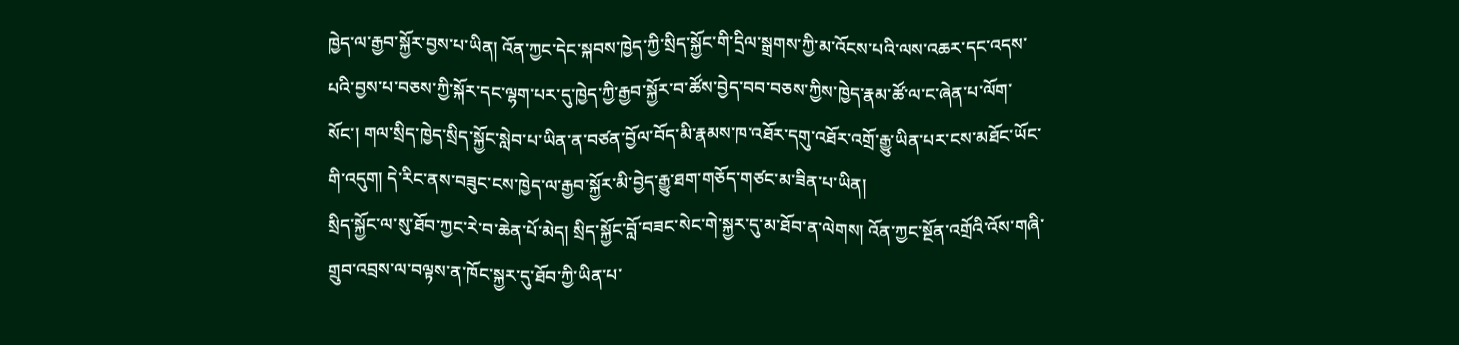ཁྱེད་ལ་རྒྱབ་སྐྱོར་བྱས་པ་ཡིན། འོན་ཀྱང་དེང་སྐབས་ཁྱེད་ཀྱི་སྲིད་སྐྱོང་གི་དྲིལ་སྒྲགས་ཀྱི་མ་འོངས་པའི་ལས་འཆར་དང་འདས་པའི་བྱས་པ་བཅས་ཀྱི་སྐོར་དང་ལྷག་པར་དུ་ཁྱེད་ཀྱི་རྒྱབ་སྐྱོར་བ་ཚོས་བྱེད་བབ་བཅས་ཀྱིས་ཁྱེད་རྣམ་ཚོ་ལ་ང་ཞེན་པ་ལོག་སོང་། གལ་སྲིད་ཁྱེད་སྲིད་སྐྱོང་སླེབ་པ་ཡིན་ན་བཙན་བྱོལ་བོད་མི་རྣམས་ཁ་འཐོར་དགུ་འཐོར་འགྲོ་རྒྱུ་ཡིན་པར་ངས་མཐོང་ཡོང་གི་འདུག། དེ་རིང་ནས་བཟུང་ངས་ཁྱེད་ལ་རྒྱབ་སྐྱོར་མི་བྱེད་རྒྱུ་ཐག་གཅོད་གཙང་མ་ཟིན་པ་ཡིན།
སྲིད་སྐྱོང་ལ་སུ་ཐོབ་ཀྱང་རེ་བ་ཆེན་པོ་མེད། སྲིད་སྐྱོང་བློ་བཟང་སེང་གེ་སྐྱར་དུ་མ་ཐོབ་ན་ལེགས། འོན་ཀྱང་སྔོན་འགྲོའི་འོས་གཞི་གྲུབ་འབྲས་ལ་བལྟས་ན་ཁོང་སྐྱར་དུ་ཐོབ་ཀྱི་ཡིན་པ་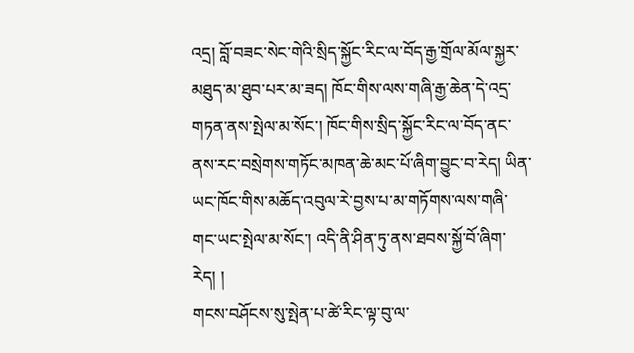འདྲ། བློ་བཟང་སེང་གེའི་སྲིད་སྐྱོང་རིང་ལ་བོད་རྒྱ་གྲོལ་མོལ་སྐྱར་མཐུད་མ་ཐུབ་པར་མ་ཟད། ཁོང་གིས་ལས་གཞི་རྒྱ་ཆེན་དེ་འདྲ་གཏན་ནས་སྤེལ་མ་སོང་། ཁོང་གིས་སྲིད་སྐྱོང་རིང་ལ་བོད་ནང་ནས་རང་བསྲེགས་གཏོང་མཁན་ཆེ་མང་པོ་ཞིག་བྱུང་བ་རེད། ཡིན་ཡང་ཁོང་གིས་མཆོད་འབུལ་རེ་བྱས་པ་མ་གཏོགས་ལས་གཞི་གང་ཡང་སྤེལ་མ་སོང་། འདི་ནི་ཤིན་ཏུ་ནས་ཐབས་སྐྱོ་བོ་ཞིག་རེད། །
གངས་བཤོངས་སུ་སྤེན་པ་ཚེ་རིང་ལྟ་བུ་ལ་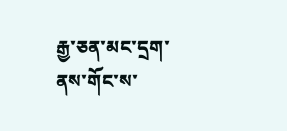རྒྱ་ཅན་མང་དྲག་ནས་གོང་ས་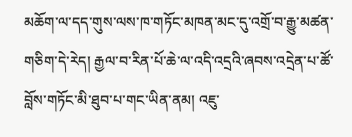མཆོག་ལ་དད་གུས་ལས་ཁ་གཏོང་མཁན་མང་དུ་འགྲོ་བ་རྒྱུ་མཚན་གཅིག་དེ་རེད། རྒྱལ་བ་རིན་པོ་ཆེ་ལ་འདི་འདྲའི་ཞབས་འདྲེན་པ་ཚོ་བློས་གཏོང་མི་ཐུབ་པ་གང་ཡིན་ནམ། འཇུ་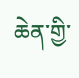ཆེན་གྱི་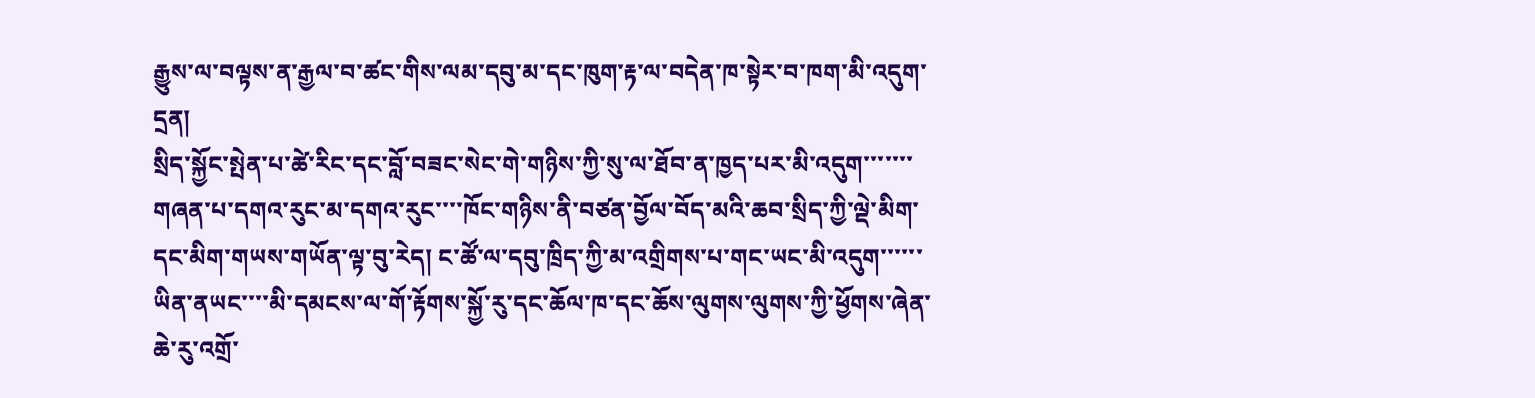རྒྱུས་ལ་བལྟས་ན་རྒྱལ་བ་ཚང་གིས་ལམ་དབུ་མ་དང་ཁུག་རྟ་ལ་བདེན་ཁ་སྟེར་བ་ཁག་མི་འདུག་དྲན།
སྲིད་སྐྱོང་སྤེན་པ་ཚེ་རིང་དང་བློ་བཟང་སེང་གེ་གཉིས་ཀྱི་སུ་ལ་ཐོབ་ན་ཁྱད་པར་མི་འདུག་་་་་་་གཞན་པ་དགའ་རུང་མ་དགའ་རུང་་་་ཁོང་གཉིས་ནི་བཙན་བྱོལ་བོད་མའི་ཆབ་སྲིད་ཀྱི་ལྡེ་མིག་དང་མིག་གཡས་གཡོན་ལྟ་བུ་རེད། ང་ཚོ་ལ་དབུ་ཁྲིད་ཀྱི་མ་འགྲིགས་པ་གང་ཡང་མི་འདུག་་་་་་ཡིན་ནཡང་་་་མི་དམངས་ལ་གོ་རྟོགས་སྐྱོ་རུ་དང་ཆོལ་ཁ་དང་ཆོས་ལུགས་ལུགས་ཀྱི་ཕྱོགས་ཞེན་ཆེ་རུ་འགྲོ་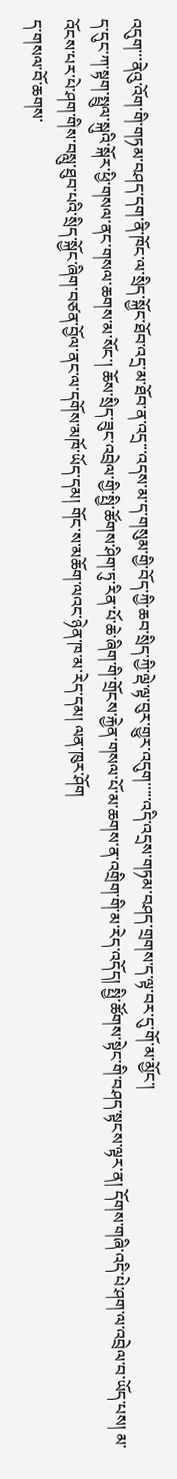འདུག་་་ནེའུ་འོག་གི་གཏམ་བཤད་དག་ནི་ཁོང་ལ་སྲིད་སྐྱོང་ཐོབ་འདྲ་མ་ཐོབ་ན་འདྲ་་་འདས་མ་ད་གསུམ་གྱི་བོད་ཀྱི་ཆབ་སྲིད་ཀྱི་ལྡེ་ལྟ་བུར་གྱུར་འདུག་་་་་འདི་འདྲས་གཏམ་བཤད་གྲགས་ད་ལྟ་བར་དུ་གོ་མ་མྱོང་།
ད་དུང་ཀ་སྟག་སྤྲུལ་སྐུའི་སྐོར་ཕྱི་གསལ་ནང་གསལ་ཆགས་མ་སོང་། ཆོས་སྲིད་ཟུང་འབྲེལ་གྱི་སྤྱི་ཚོགས་ཤིག་ཏུ་རིན་པོ་ཆེ་ཞིག་གི་གྲོངས་རྐྱེན་གསལ་པོ་མ་ཆགས་ན་འགྲིག་གི་མ་རེད་འདོད། སྤྱི་ཚོགས་སྟེང་གི་བཤད་སྟངས་ལྟར་ན། དོགས་གཞི་འདི་པེ་ཤག་ལ་འབྲེལ་བ་ཡོད་པས། མ་འོངས་པར་པེ་ཤག་གིས་བསླུ་ཐུབ་པའི་སྲིད་སྐྱོང་ཞིག་བཙན་བྱོལ་ནང་ལ་དགོས་མཁོ་ཡོད་དམ། གོང་ས་མཆོག་ལའང་ཉེན་ཁ་མ་རེད་དམ། ལན་ཁུར་ཤོག
ད་གསལ་བོ་ཆགས་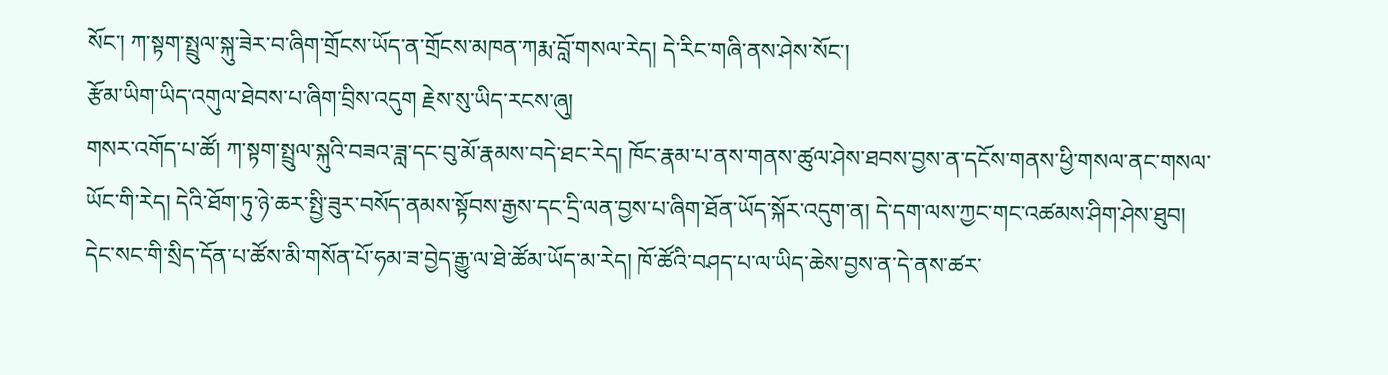སོང་། ཀ་སྟག་སྤྲུལ་སྐུ་ཟེར་བ་ཞིག་གྲོངས་ཡོད་ན་གྲོངས་མཁན་ཀརྨ་བློ་གསལ་རེད། དེ་རིང་གཞི་ནས་ཤེས་སོང་།
རྩོམ་ཡིག་ཡིད་འགུལ་ཐེབས་པ་ཞིག་བྲིས་འདུག རྗེས་སུ་ཡིད་རངས་ཞུ།
གསར་འགོད་པ་ཚོ། ཀ་སྟག་སྤྲུལ་སྐུའི་བཟའ་ཟླ་དང་བུ་མོ་རྣམས་བདེ་ཐང་རེད། ཁོང་རྣམ་པ་ནས་གནས་ཚུལ་ཤེས་ཐབས་བྱས་ན་དངོས་གནས་ཕྱི་གསལ་ནང་གསལ་ཡོང་གི་རེད། དེའི་ཐོག་ཏུ་ཉེ་ཆར་སྤྱི་ཟུར་བསོད་ནམས་སྟོབས་རྒྱས་དང་དྲི་ལན་བྱས་པ་ཞིག་ཐོན་ཡོད་སྐོར་འདུག་ན། དེ་དག་ལས་ཀྱང་གང་འཚམས་ཤིག་ཤེས་ཐུབ།
དེང་སང་གི་སྲིད་དོན་པ་ཚོས་མི་གསོན་པོ་ཧམ་ཟ་བྱེད་རྒྱུ་ལ་ཐེ་ཚོམ་ཡོད་མ་རེད། ཁོ་ཚོའི་བཤད་པ་ལ་ཡིད་ཆེས་བྱས་ན་དེ་ནས་ཚར་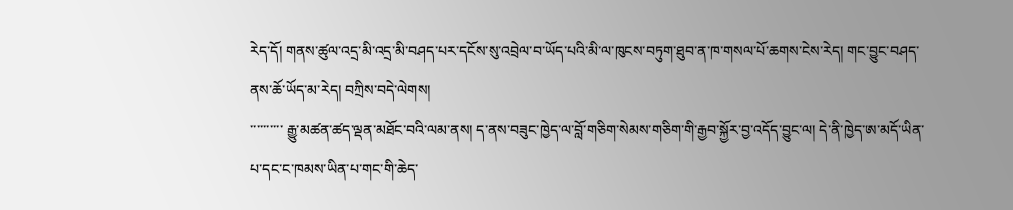རེད་དོ། གནས་ཚུལ་འདྲ་མི་འདྲ་མི་བཤད་པར་དངོས་སུ་འབྲེལ་བ་ཡོད་པའི་མི་ལ་ཁུངས་བཏུག་ཐུབ་ན་ཁ་གསལ་པོ་ཆགས་ངེས་རེད། གང་བྱུང་བཤད་ནས་ཆོ་ཡོད་མ་རེད། བཀྲིས་བདེ་ལེགས།
་་་་་་་་་་ རྒྱུ་མཚན་ཚད་ལྡན་མཐོང་བའི་ལམ་ནས། ད་ནས་བཟུང་ཁྱེད་ལ་བློ་གཅིག་སེམས་གཅིག་གི་རྒྱབ་སྐྱོར་བྱ་འདོད་བྱུང་ལ། དེ་ནི་ཁྱེད་ཨ་མདོ་ཡིན་པ་དང་ང་ཁམས་ཡིན་པ་གང་གི་ཆེད་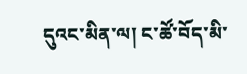དུའང་མིན་ལ། ང་ཚོ་བོད་མི་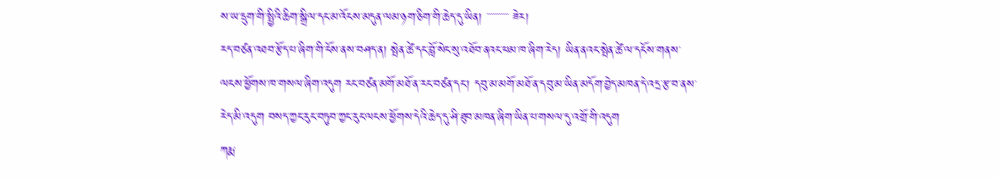ས་ཡ་དྲུག་གི་སྤྱིའི་ཆིག་སྒྲིལ་དང་མ་འོངས་མདུན་ལམ་ཉག་ཅིག་གི་ཆེད་དུ་ཡིན། ་་་་་་་་་་་ ཟེར།
རད་བཙན་འཐབ་རྩོད་པ་ཞིག་གི་ངོས་ནས་བཤད་ན། སྤེན་ཚེ་དང་བློ་སེང་སུ་འཐོབ་ནའང་ཕམ་ཁ་ཞིག་རེད། ཡིན་ནའང་སྤེན་ཚེ་ལ་དངོས་གནས་ལངས་ཕྱོགས་ཁ་གསལ་ཞིག་འདུག རང་བཙན་མགོ་མཐོ་ན་རང་བཙན་དང་། དབུ་མ་མགོ་མཐོ་ན་དབུ་མ་ཡིན་མདོག་བྱེད་མཁན་དེ་འདྲ་རྩ་བ་ནས་རེད་མི་འདུག བསད་ཀྱང་རུང་བཏུབ་ཀྱང་རུང་ལངས་ཕྱོགས་དེའི་ཆེད་དུ་ཤི་ཐུབ་མཁན་ཞིག་ཡིན་པ་གསལ་དུ་འགྲོ་གི་འདུག
ཀརྨ་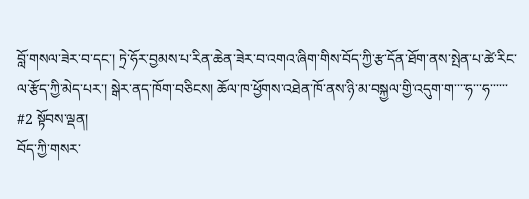བློ་གསལ་ཟེར་བ་དང་། ཏྲེ་ཧོར་བྱམས་པ་རིན་ཆེན་ཟེར་བ་འགའ་ཞིག་གིས་བོད་ཀྱི་རྩ་དོན་ཐོག་ནས་སྤེན་པ་ཚེ་རིང་ལ་རྩོད་ཀྱི་མེད་པར་། སྒེར་ནད་ཁོག་བཅིངས། ཆོལ་ཁ་ཕྱོགས་འཐེན་ཁོ་ནས་ཉི་མ་བསྐྱལ་གྱི་འདུག་ག་་་་ཧ་་་ཧ་་་་་་
#2 སྟོབས་ལྡན།
བོད་ཀྱི་གསར་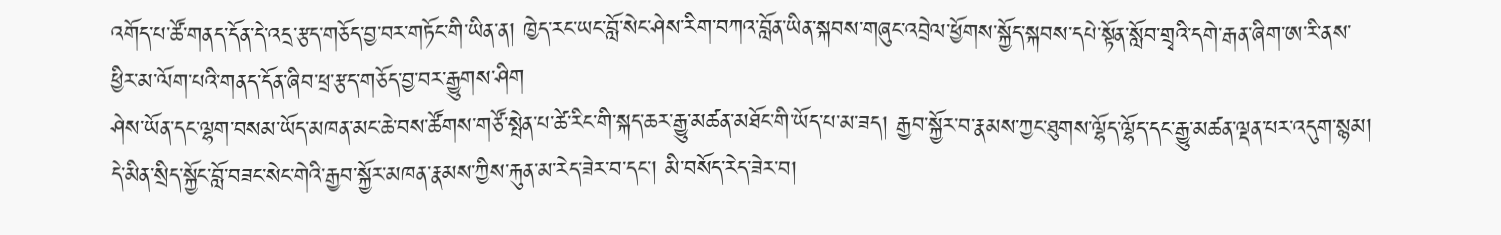འགོད་པ་ཚོ་གནད་དོན་དེ་འདྲ་རྩད་གཅོད་བྱ་བར་གཏོང་གི་ཡིན་ན། ཁྱེད་རང་ཡང་བློ་སེང་ཤེས་རིག་བཀའ་བློན་ཡིན་སྐབས་གཞུང་འབྲེལ་ཕྱོགས་སྐྱོད་སྐབས་དཔེ་སྟོན་སློབ་གྲྭའི་དགེ་རྒན་ཞིག་ཨ་རི་ནས་ཕྱིར་མ་ལོག་པའི་གནད་དོན་ཞིབ་ཕྲ་རྩད་གཅོད་བྱ་བར་རྒྱུགས་ཤིག
ཤེས་ཡོན་དང་ལྷག་བསམ་ཡོད་མཁན་མང་ཆེ་བས་ཚོགས་གཙོ་སྤེན་པ་ཚེ་རིང་གི་སྐད་ཆར་རྒྱུ་མཚན་མཐོང་གི་ཡོད་པ་མ་ཟད། རྒྱབ་སྐྱོར་བ་རྣམས་ཀྱང་ཐུགས་ལྷོད་ལྷོད་དང་རྒྱུ་མཚན་ལྡན་པར་འདུག་སྙམ། དེ་མིན་སྲིད་སྐྱོང་བློ་བཟང་སེང་གེའི་རྒྱབ་སྐྱོར་མཁན་རྣམས་ཀྱིས་རྐུན་མ་རེད་ཟེར་བ་དང་། མི་བསོད་རེད་ཟེར་བ།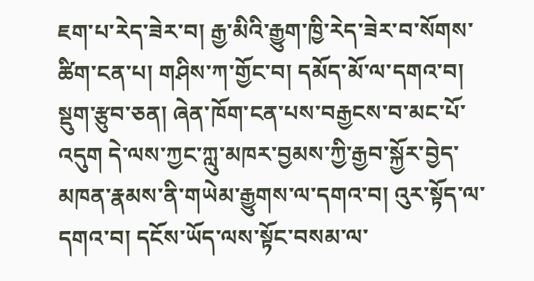ཇག་པ་རེད་ཟེར་བ། རྒྱ་མིའི་རྒྱུག་ཁྱི་རེད་ཟེར་བ་སོགས་ཚིག་ངན་པ། གཤིས་ཀ་གྱོང་བ། དམོད་མོ་ལ་དགའ་བ། སྡུག་རྩུབ་ཅན། ཞེན་ཁོག་ངན་པས་བརྒྱངས་བ་མང་པོ་འདུག དེ་ལས་ཀྱང་ཀླུ་མཁར་བྱམས་ཀྱི་རྒྱབ་སྐྱོར་བྱེད་མཁན་རྣམས་ནི་གཡེམ་རྒྱུགས་ལ་དགའ་བ། འུར་སྟོད་ལ་དགའ་བ། དངོས་ཡོད་ལས་སྟོང་བསམ་ལ་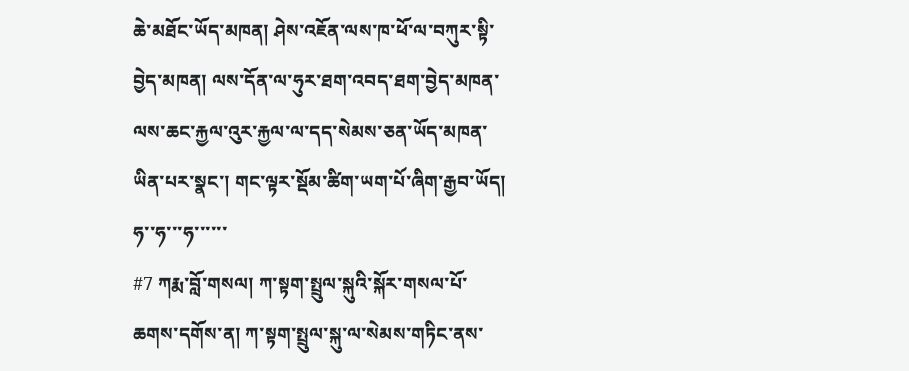ཆེ་མཐོང་ཡོད་མཁན། ཤེས་འཇོན་ལས་ཁ་ཕོ་ལ་བཀུར་སྟི་བྱེད་མཁན། ལས་དོན་ལ་ཧུར་ཐག་འབད་ཐག་བྱེད་མཁན་ལས་ཆང་རྐྱལ་འུར་རྐྱལ་ལ་དད་སེམས་ཅན་ཡོད་མཁན་ཡིན་པར་སྣང་། གང་ལྟར་སྡོམ་ཚིག་ཡག་པོ་ཞིག་རྒྱབ་ཡོད། ཧ་་ཧ་་་ཧ་་་་་་
#7 ཀརྨ་བློ་གསལ། ཀ་སྟག་སྤྲུལ་སྐུའི་སྐོར་གསལ་པོ་ཆགས་དགོས་ན། ཀ་སྟག་སྤྲུལ་སྐུ་ལ་སེམས་གཏིང་ནས་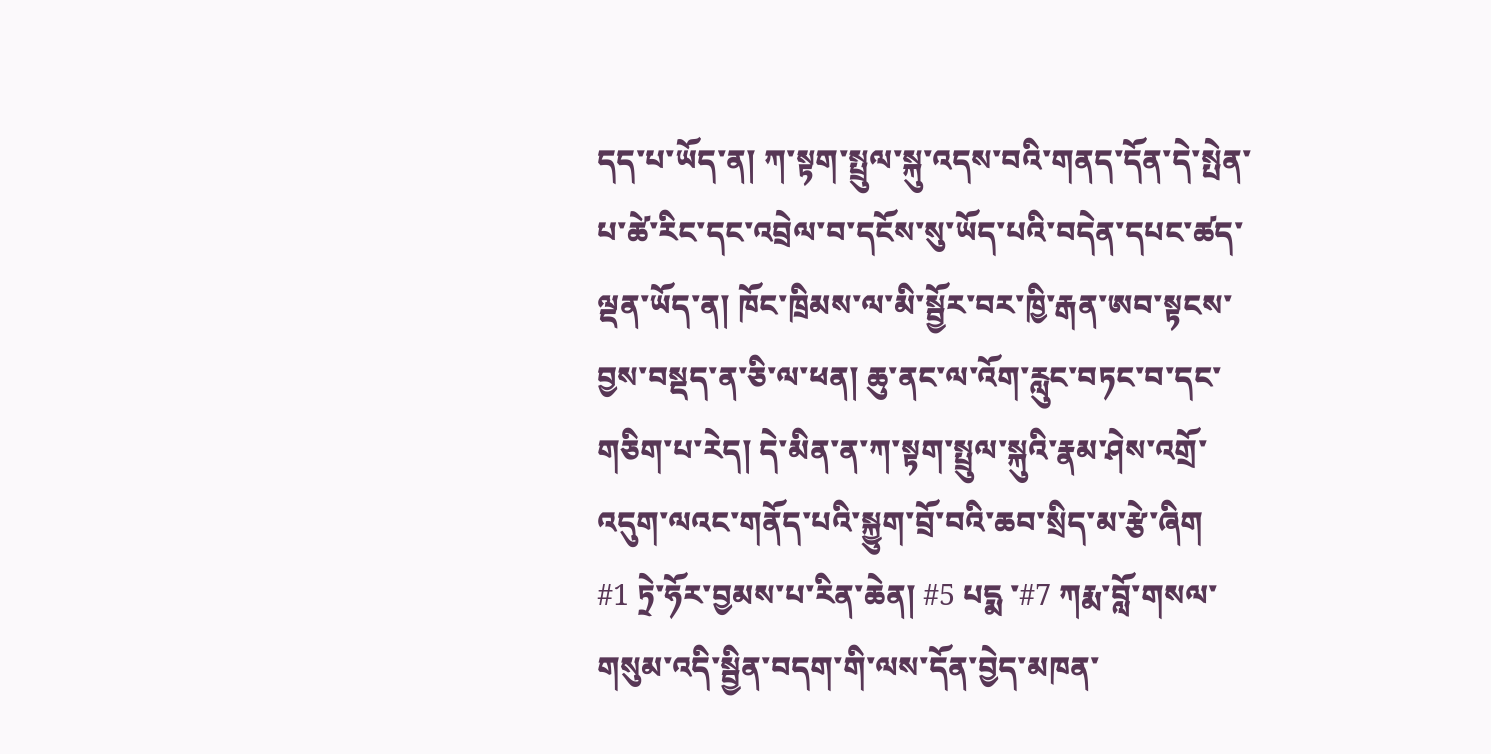དད་པ་ཡོད་ན། ཀ་སྟག་སྤྲུལ་སྐུ་འདས་བའི་གནད་དོན་དེ་སྤེན་པ་ཚེ་རིང་དང་འབྲེལ་བ་དངོས་སུ་ཡོད་པའི་བདེན་དཔང་ཚད་ལྡན་ཡོད་ན། ཁོང་ཁྲིམས་ལ་མི་སྦྱོར་བར་ཁྱི་རྒན་ཨབ་སྟངས་བྱས་བསྡད་ན་ཅི་ལ་ཕན། ཆུ་ནང་ལ་འོག་རླུང་བཏང་བ་དང་གཅིག་པ་རེད། དེ་མིན་ན་ཀ་སྟག་སྤྲུལ་སྐུའི་རྣམ་ཤེས་འགྲོ་འདུག་ལའང་གནོད་པའི་སྐྱུག་བྲོ་བའི་ཆབ་སྲིད་མ་རྩེ་ཞིག
#1 ཏྲེ་ཧོར་བྱམས་པ་རིན་ཆེན། #5 པདྨ ་#7 ཀརྨ་བློ་གསལ་ གསུམ་འདི་སྦྱིན་བདག་གི་ལས་དོན་བྱེད་མཁན་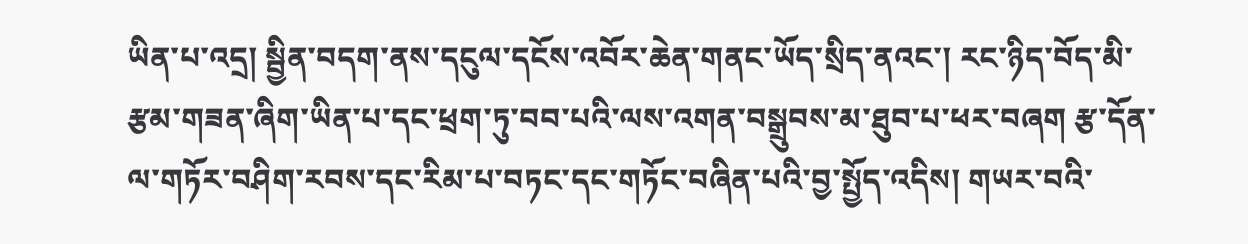ཡིན་པ་འདྲ། སྦྱིན་བདག་ནས་དངུལ་དངོས་འབོར་ཆེན་གནང་ཡོད་སྲིད་ནའང་། རང་ཉིད་བོད་མི་རྩམ་གཟན་ཞིག་ཡིན་པ་དང་ཕྲག་ཏུ་བབ་པའི་ལས་འགན་བསྒྲུབས་མ་ཐུབ་པ་ཕར་བཞག རྩ་དོན་ལ་གཏོར་བཤིག་རབས་དང་རིམ་པ་བཏང་དང་གཏོང་བཞིན་པའི་བྱ་སྤྱོད་འདིས། གཡར་བའི་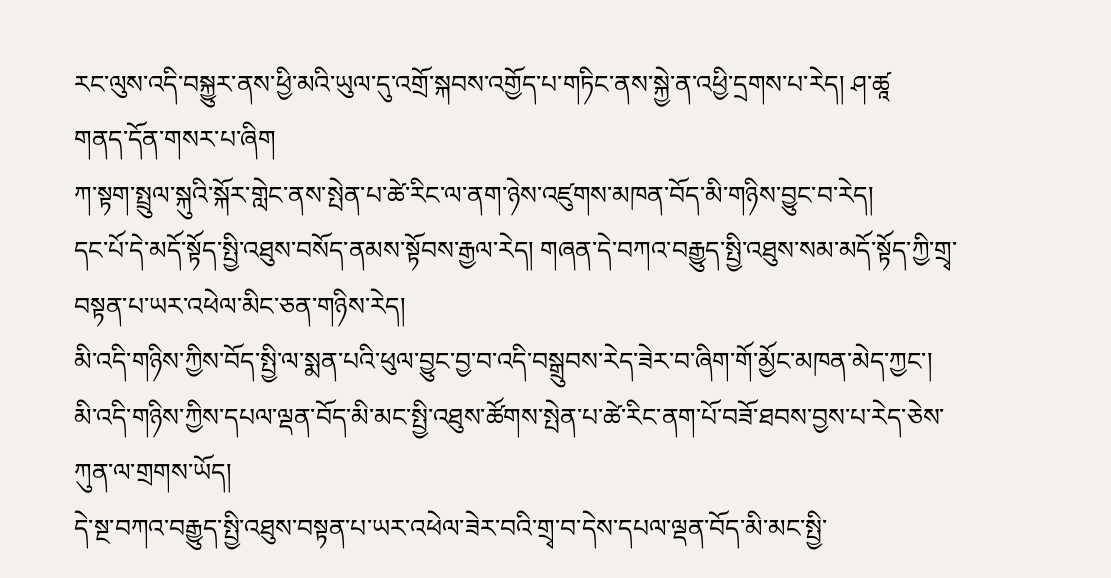རང་ལུས་འདི་བསྐྱུར་ནས་ཕྱི་མའི་ཡུལ་དུ་འགྲོ་སྐབས་འགྱོད་པ་གཏིང་ནས་སྐྱེ་ན་འཕྱི་དྲགས་པ་རེད། ཤ་ཚཱ
གནད་དོན་གསར་པ་ཞིག
ཀ་སྟག་སྤྲུལ་སྐུའི་སྐོར་གླེང་ནས་སྤེན་པ་ཚེ་རིང་ལ་ནག་ཉེས་འཛུགས་མཁན་བོད་མི་གཉིས་བྱུང་བ་རེད།
དང་པོ་དེ་མདོ་སྟོད་སྤྱི་འཐུས་བསོད་ནམས་སྟོབས་རྒྱལ་རེད། གཞན་དེ་བཀའ་བརྒྱུད་སྤྱི་འཐུས་སམ་མདོ་སྟོད་ཀྱི་གྲྭ་བསྟན་པ་ཡར་འཕེལ་མིང་ཅན་གཉིས་རེད།
མི་འདི་གཉིས་ཀྱིས་བོད་སྤྱི་ལ་སྨན་པའི་ཕུལ་བྱུང་བྱ་བ་འདི་བསྒྲུབས་རེད་ཟེར་བ་ཞིག་གོ་མྱོང་མཁན་མེད་ཀྱང་། མི་འདི་གཉིས་ཀྱིས་དཔལ་ལྡན་བོད་མི་མང་སྤྱི་འཐུས་ཚོགས་སྤེན་པ་ཚེ་རིང་ནག་པོ་བཟོ་ཐབས་བྱས་པ་རེད་ཅེས་ཀུན་ལ་གྲགས་ཡོད།
དེ་སྔ་བཀའ་བརྒྱུད་སྤྱི་འཐུས་བསྟན་པ་ཡར་འཕེལ་ཟེར་བའི་གྲྭ་བ་དེས་དཔལ་ལྡན་བོད་མི་མང་སྤྱི་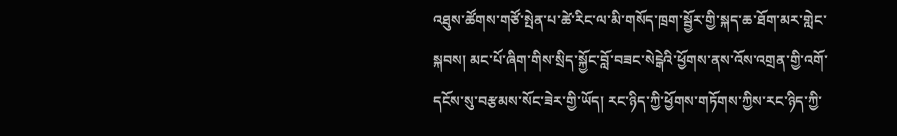འཐུས་ཚོགས་གཙོ་སྤེན་པ་ཚེ་རིང་ལ་མི་གསོད་ཁྲག་སྦྱོར་གྱི་སྐད་ཆ་ཐོག་མར་གླེང་སྐབས། མང་པོ་ཞིག་གིས་སྲིད་སྐྱོང་བློ་བཟང་སེངྒེའི་ཕྱོགས་ནས་འོས་འགྲན་གྱི་འགོ་དངོས་སུ་བརྩམས་སོང་ཟེར་གྱི་ཡོད། རང་ཉིད་ཀྱི་ཕྱོགས་གཏོགས་ཀྱིས་རང་ཉིད་ཀྱི་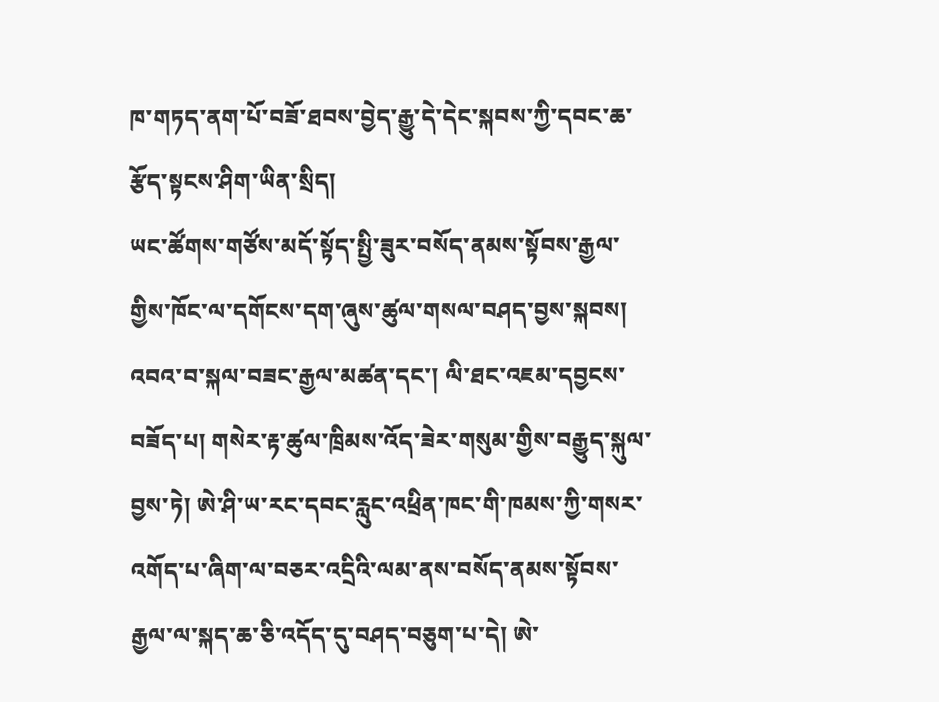ཁ་གཏད་ནག་པོ་བཟོ་ཐབས་བྱེད་རྒྱུ་དེ་དེང་སྐབས་ཀྱི་དབང་ཆ་རྩོད་སྟངས་ཤིག་ཡིན་སྲིད།
ཡང་ཚོགས་གཙོས་མདོ་སྟོད་སྤྱི་ཟུར་བསོད་ནམས་སྟོབས་རྒྱལ་གྱིས་ཁོང་ལ་དགོངས་དག་ཞུས་ཚུལ་གསལ་བཤད་བྱས་སྐབས། འབའ་བ་སྐལ་བཟང་རྒྱལ་མཚན་དང་། ལི་ཐང་འཇམ་དབྱངས་བཟོད་པ། གསེར་རྟ་ཚུལ་ཁྲིམས་འོད་ཟེར་གསུམ་གྱིས་བརྒྱུད་སྐུལ་བྱས་ཏེ། ཨེ་ཤི་ཡ་རང་དབང་རླུང་འཕྲིན་ཁང་གི་ཁམས་ཀྱི་གསར་འགོད་པ་ཞིག་ལ་བཅར་འདྲིའི་ལམ་ནས་བསོད་ནམས་སྟོབས་རྒྱལ་ལ་སྐད་ཆ་ཅི་འདོད་དུ་བཤད་བཅུག་པ་དེ། ཨེ་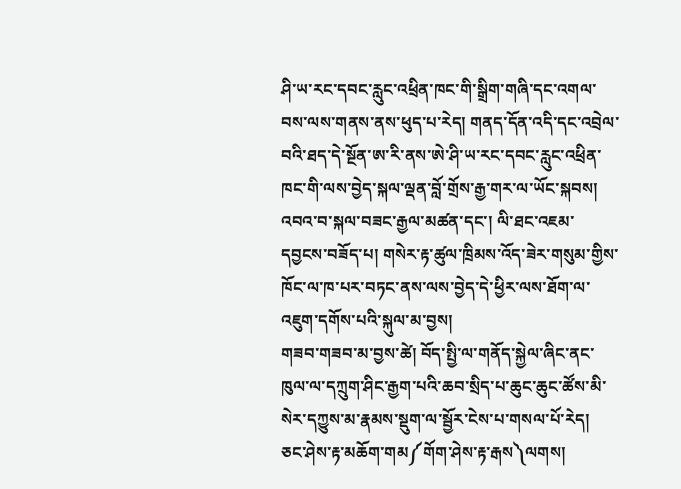ཤི་ཡ་རང་དབང་རླུང་འཕྲིན་ཁང་གི་སྒྲིག་གཞི་དང་འགལ་བས་ལས་གནས་ནས་ཕུད་པ་རེད། གནད་དོན་འདི་དང་འབྲེལ་བའི་ཐད་དེ་སྔོན་ཨ་རི་ནས་ཨེ་ཤི་ཡ་རང་དབང་རླུང་འཕྲིན་ཁང་གི་ལས་བྱེད་སྐལ་ལྡན་བློ་གྲོས་རྒྱ་གར་ལ་ཡོང་སྐབས། འབའ་བ་སྐལ་བཟང་རྒྱལ་མཚན་དང་། ལི་ཐང་འཇམ་དབྱངས་བཟོད་པ། གསེར་རྟ་ཚུལ་ཁྲིམས་འོད་ཟེར་གསུམ་གྱིས་ཁོང་ལ་ཁ་པར་བཏང་ནས་ལས་བྱེད་དེ་ཕྱིར་ལས་ཐོག་ལ་འཇུག་དགོས་པའི་སྐུལ་མ་བྱས།
གཟབ་གཟབ་མ་བྱས་ཚེ། བོད་སྤྱི་ལ་གནོད་སྐྱེལ་ཞིང་ནང་ཁུལ་ལ་དཀྲུག་ཤིང་རྒྱག་པའི་ཆབ་སྲིད་པ་ཆུང་ཆུང་ཚོས་མི་སེར་དཀྱུས་མ་རྣམས་སྡུག་ལ་སྦྱོར་ངེས་པ་གསལ་པོ་རེད།
ཅང་ཤེས་རྟ་མཆོག་གམ༼གོག་ཤེས་རྟ་རྒས༽ལགས།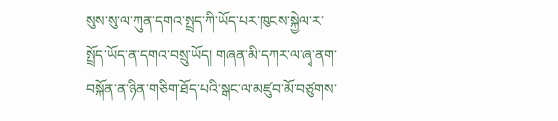སུས་སུ་ལ་ཀུན་དགའ་སྤྲད་ཀི་ཡོད་པར་ཁུངས་སྐྱེལ་ར་སྤྲོད་ཡོད་ན་དགའ་བསྲུ་ཡོད། གཞན་མི་དཀར་ལ་ཞྭ་ནག་བསྐོན་ན་ཉིན་གཅིག་ཐོད་པའི་སྒང་ལ་མཛུབ་མོ་བཙུགས་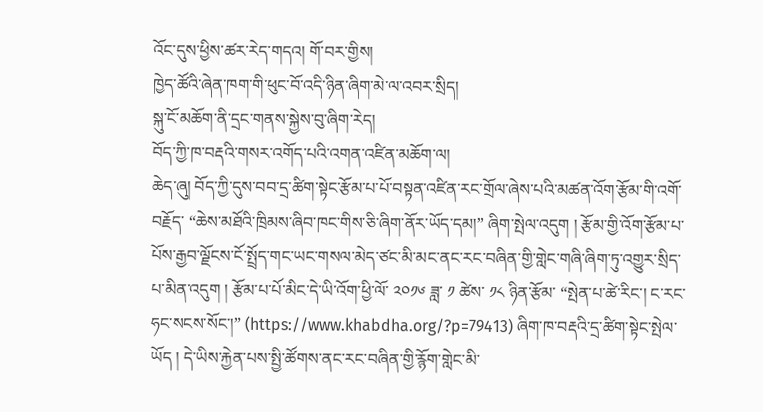འོང་དུས་ཕྱིས་ཚར་རེད་གདའ། གོ་བར་གྱིས།
ཁྱེད་ཚོའི་ཞེན་ཁག་གི་ཕུང་བོ་འདི་ཉིན་ཞིག་མེ་ལ་འབར་སྲིད།
སྐུ་ངོ་མཆོག་ནི་དྲང་གནས་སྐྱེས་བུ་ཞིག་རེད།
བོད་ཀྱི་ཁ་བརྡའི་གསར་འགོད་པའི་འགན་འཛིན་མཆོག་ལ།
ཆེད་ཞུ། བོད་ཀྱི་དུས་བབ་དྲ་ཚིག་སྟེང་རྩོམ་པ་པོ་བསྟན་འཛིན་རང་གྲོལ་ཞེས་པའི་མཚན་འོག་རྩོམ་གི་འགོ་བརྗོད་ “ཆེས་མཐོའི་ཁྲིམས་ཞིབ་ཁང་གིས་ཅི་ཞིག་ནོར་ཡོད་དམ།” ཞིག་སྤེལ་འདུག ། རྩོམ་གྱི་འོག་རྩོམ་པ་པོས་རྒྱབ་ལྗོངས་ངོ་སྤྲོད་གང་ཡང་གསལ་མེད་ཙང་མི་མང་ནང་རང་བཞིན་གྱི་གླེང་གཞི་ཞིག་ཏུ་འགྱུར་སྲིད་པ་མིན་འདུག ། རྩོམ་པ་པོ་མིང་དེ་ཡི་འོག་ཕྱི་ལོ་ ༢༠༡༦ ཟླ་ ༡ ཚེས་ ༡༨ ཉིན་རྩོམ་ “སྤེན་པ་ཚེ་རིང་། ང་རང་ཧང་སངས་སོང་།” (https://www.khabdha.org/?p=79413) ཞིག་ཁ་བརྡའི་དྲ་ཚིག་སྟེང་སྤེལ་ཡོད ། དེ་ཡིས་རྐྱེན་པས་སྤྱི་ཚོགས་ནང་རང་བཞིན་གྱི་རྙོག་གླེང་མི་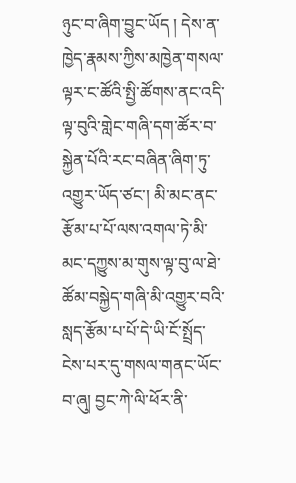ཉུང་བ་ཞིག་བྱུང་ཡོད ། དེས་ན་ཁྱེད་རྣམས་ཀྱིས་མཁྱེན་གསལ་ལྟར་ང་ཚོའི་སྤྱི་ཚོགས་ནང་འདི་ལྟ་བུའི་གླེང་གཞི་དག་ཚོར་བ་སྐྱེན་པོའི་རང་བཞིན་ཞིག་ཏུ་འགྱུར་ཡོད་ཙང་། མི་མང་ནང་རྩོམ་པ་པོ་ལས་འགལ་ཏེ་མི་མང་དཀྱུས་མ་གུས་ལྟ་བུ་ལ་ཐེ་ཚོམ་བསྐྱེད་གཞི་མི་འགྱུར་བའི་སླད་རྩོམ་པ་པོ་དེ་ཡི་ངོ་སྤྲོད་ངེས་པར་དུ་གསལ་གནང་ཡོང་བ་ཞུ། བྱང་ཀེ་ལི་ཕོར་ནི་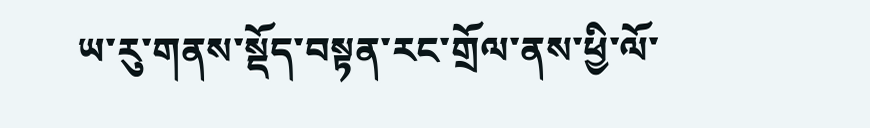ཡ་རུ་གནས་སྡོད་བསྟན་རང་གྲོལ་ནས་ཕྱི་ལོ་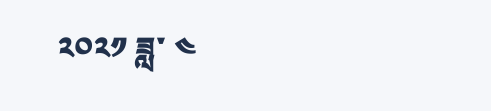༢༠༢༡ ཟླ་ ༤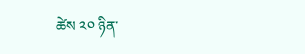ཚེས ༢༠ ཉིན་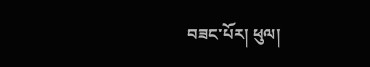བཟང་པོར། ཕུལ།